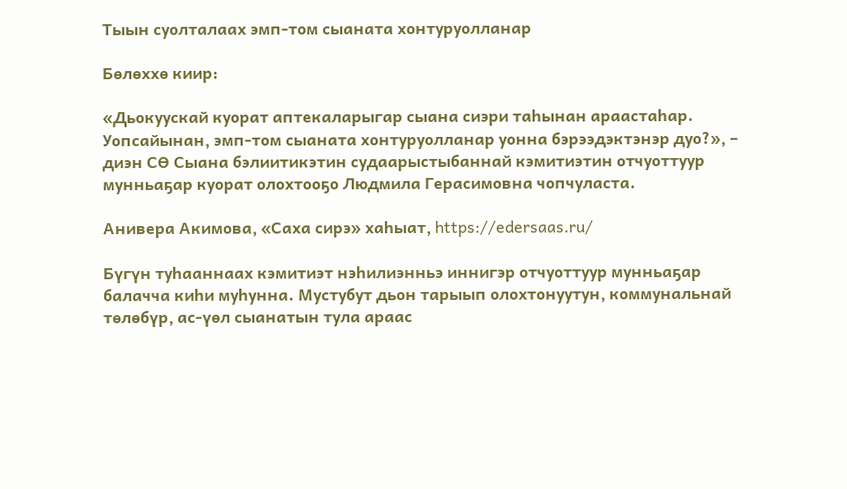Тыын суолталаах эмп-том сыаната хонтуруолланар

Бөлөххө киир:

«Дьокуускай куорат аптекаларыгар сыана сиэри таһынан араастаһар. Уопсайынан, эмп-том сыаната хонтуруолланар уонна бэрээдэктэнэр дуо?», – диэн СӨ Сыана бэлиитикэтин судаарыстыбаннай кэмитиэтин отчуоттуур мунньаҕар куорат олохтооҕо Людмила Герасимовна чопчуласта.

Анивера Акимова, «Саха сирэ» хаһыат, https://edersaas.ru/

Бүгүн туһааннаах кэмитиэт нэһилиэнньэ иннигэр отчуоттуур мунньаҕар балачча киһи муһунна. Мустубут дьон тарыып олохтонуутун, коммунальнай төлөбүр, ас-үөл сыанатын тула араас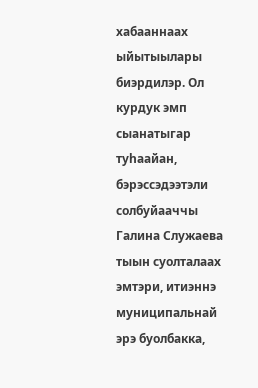хабааннаах ыйытыылары биэрдилэр. Ол курдук эмп сыанатыгар туһаайан, бэрэссэдээтэли солбуйааччы Галина Служаева тыын суолталаах эмтэри, итиэннэ муниципальнай эрэ буолбакка,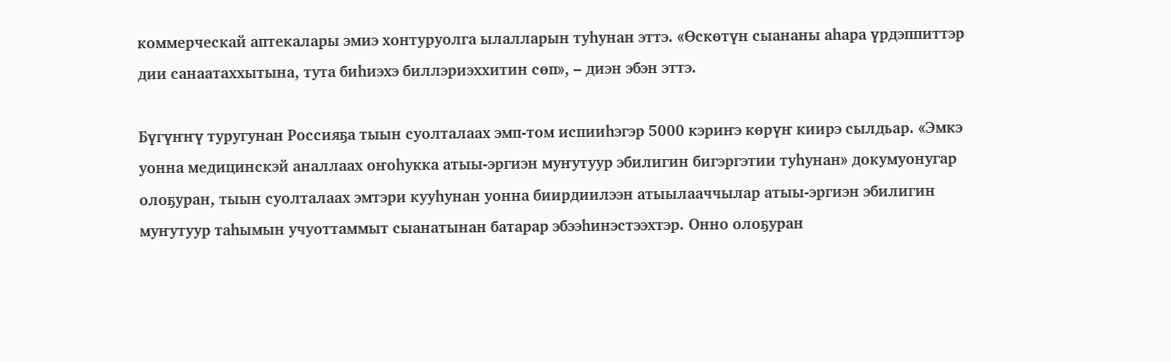коммерческай аптекалары эмиэ хонтуруолга ылалларын туһунан эттэ. «Өскөтүн сыананы аһара үрдэппиттэр дии санаатаххытына, тута биһиэхэ биллэриэххитин сөп», – диэн эбэн эттэ.

Бүгүҥҥү туругунан Россияҕа тыын суолталаах эмп-том испииһэгэр 5000 кэриҥэ көрүҥ киирэ сылдьар. «Эмкэ уонна медицинскэй аналлаах оҥоһукка атыы-эргиэн муҥутуур эбилигин бигэргэтии туһунан» докумуонугар олоҕуран, тыын суолталаах эмтэри кууһунан уонна биирдиилээн атыылааччылар атыы-эргиэн эбилигин муҥутуур таһымын учуоттаммыт сыанатынан батарар эбээһинэстээхтэр. Онно олоҕуран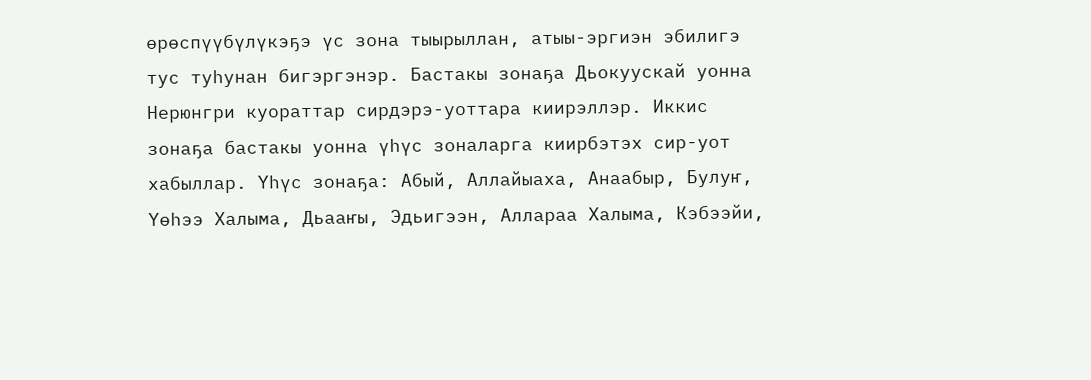өрөспүүбүлүкэҕэ үс зона тыырыллан, атыы-эргиэн эбилигэ тус туһунан бигэргэнэр. Бастакы зонаҕа Дьокуускай уонна Нерюнгри куораттар сирдэрэ-уоттара киирэллэр. Иккис зонаҕа бастакы уонна үһүс зоналарга киирбэтэх сир-уот хабыллар. Үһүс зонаҕа: Абый, Аллайыаха, Анаабыр, Булуҥ, Үөһээ Халыма, Дьааҥы, Эдьигээн, Аллараа Халыма, Кэбээйи,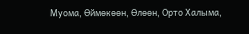Муома, Өймөкөөн, Өлөөн, Орто Халыма,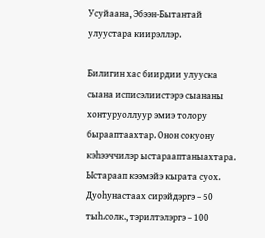Усуйаана, Эбээн-Бытантай улуустара киирэллэр.

Билигин хас биирдии улууска сыана исписэлиистэрэ сыананы хонтуруоллуур эмиэ толору бырааптаахтар. Онон сокуону кэһээччилэр ыстарааптаныахтара. Ыстараап кээмэйэ кырата суох. Дуоһунастаах сирэйдэргэ – 50 тыһ.солк., тэрилтэлэргэ – 100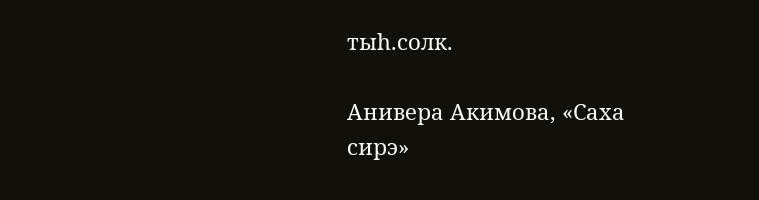тыһ.солк.

Анивера Акимова, «Саха сирэ»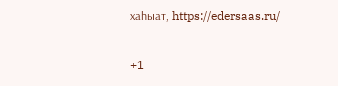хаһыат, https://edersaas.ru/

+1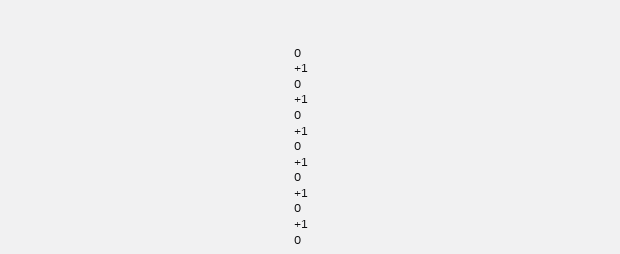0
+1
0
+1
0
+1
0
+1
0
+1
0
+1
0